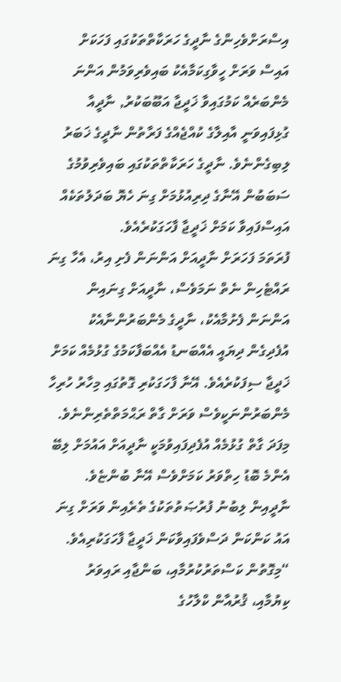އިސްރަށްވެހިންގެ ނާދީގެ ހަރަކާތްތަކުގައި ފަހަކަށް އައިސް ވަރަށް ހީވާގިކަމާއެކު ބައިވެރިވަމުން އަންނަ މެންބަރެއް ކަމުގައިވާ ޚަދީޖާ އަބޫބަކުރު, ނާދީއާ ގުޅިފައިވަނީ އާއިލާގެ ކުއްޖެއްގެ ފަރާތުން ނާދީގެ ޚަބަރު ލިބިގެންނެވެ. ނާދީގެ ހަރަކާތްތަކުގައި ބައިވެރިވުމުގެ ސަބަބުން އޭނާގެ ދިރިއުޅުމަށް ގިނަ ހެޔޮ ބަދަލުތަކެއް އައިސްފައިވާ ކަމަށް ޚަދީޖާ ފާހަގަކުރެއެވެ.
ފުރަތަމަ ފަހަރަށް ނާދީއަށް އަންނަން ފެށި އިރު، އެހާ ގިނަ ރައްޓެހިން ނެތް ނަމަވެސް، ނާދީއަށް ގިނައިން އަންނަން ފެށުމާއެކު، ނާދީގެ މެންބަރުންނާއެކު އުފެދިގެން ދިޔައީ އެއްބަނޑު އެއްބަފާކަމުގެ ގުޅުމެއް ކަމަށް ޚަދީޖާ ސިފަކުރެއެވެ. އޭނާ ފާހަގަކުރި ގޮތުގައި މިހާރު ހުރިހާ މެންބަރުންނަކީވެސް ވަރަށް ގާތް ރަޙްމަތްތެރިންނެވެ. މިފަދަ ގާތް ގުޅުމެއް އުފެދިފައިވުމަކީ ނާދީއަށް އައުމަށް ލިބޭ އެންމެ ބޮޑު ހިތްވަރު ކަމަށްވެސް އޭނާ ބުންޏެވެ.
ނާދީއިން ލިބުނު ފުރުޞަތުތަކުގެ ތެރެއިން ވަރަށް ގިނަ އައު ކަންކަން ދަސްވެފައިވާކަން ޚަދީޖާ ފާހަގަކުރިއެވެ. “މިގޮތުން ކަސްތަރުކުރުމާއި، ބަންޖާއި ރައިވަރު ކިޔުމާއި، ޤުރުއާން ކްލާހުގެ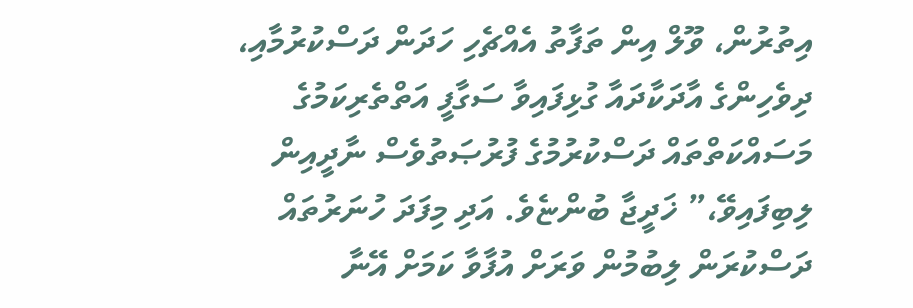އިތުރުން، ވޫލް އިން ތަފާތު އެއްޗެހި ހަދަން ދަސްކުރުމާއި، ދިވެހިންގެ އާދަކާދައާ ގުޅިފައިވާ ސަގާފީ އަތްތެރިކަމުގެ މަސައްކަތްތައް ދަސްކުރުމުގެ ފުރުޞަތުވެސް ނާދީއިން ލިބިފައިވޭ،” ޚަދީޖާ ބުންޏެވެ. އަދި މިފަދަ ހުނަރުތައް ދަސްކުރަން ލިބުމުން ވަރަށް އުފާވާ ކަމަށް އޭނާ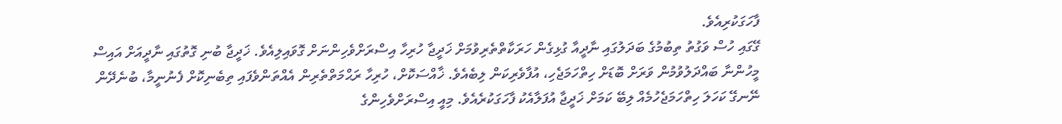ފާހަގަކުރިއެވެ.
ގޭގައި ހުސް ވަގުތު ތިބުމުގެ ބަދަލުގައި ނާދީއާ ގުޅިގެން ހަރަކާތްތެރިވުމަށް ޚަދީޖާ ހުރިހާ އިސްރަށްވެހިންނަށް ގޮވައިލިއެވެ. ޚަދީޖާ ބުނި ގޮތުގައި ނާދީއަށް އައިސް މީހުންނާ ބައްދަލުވުމުން ވަރަށް ބޮޑަށް ހިތްހަމަޖެހި، އުފާވެރިކަން ލިބެއެވެ. ޚާއްސަކޮށް، ހުރިހާ ރަޙްމަތްތެރިން އެއްތަންވެފައި ތިބެނިކޮށް ފެނުނީމާ، ބުނެދޭން ނޭނގޭ ކަހަލަ ހިތްހަމަޖެހުމެއް ލިބޭ ކަމަށް ޚަދީޖާ އުފަލާއެކު ފާހަގަކުރެއެވެ. މިއީ އިސްރަށްވެހިންގެ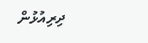ދިރިއުޅުން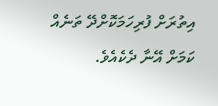އިތުރަށް ފުރިހަމަކޮށްދޭ ތަނެއް ކަމަށް އޭނާ ދެކެއެވެ.